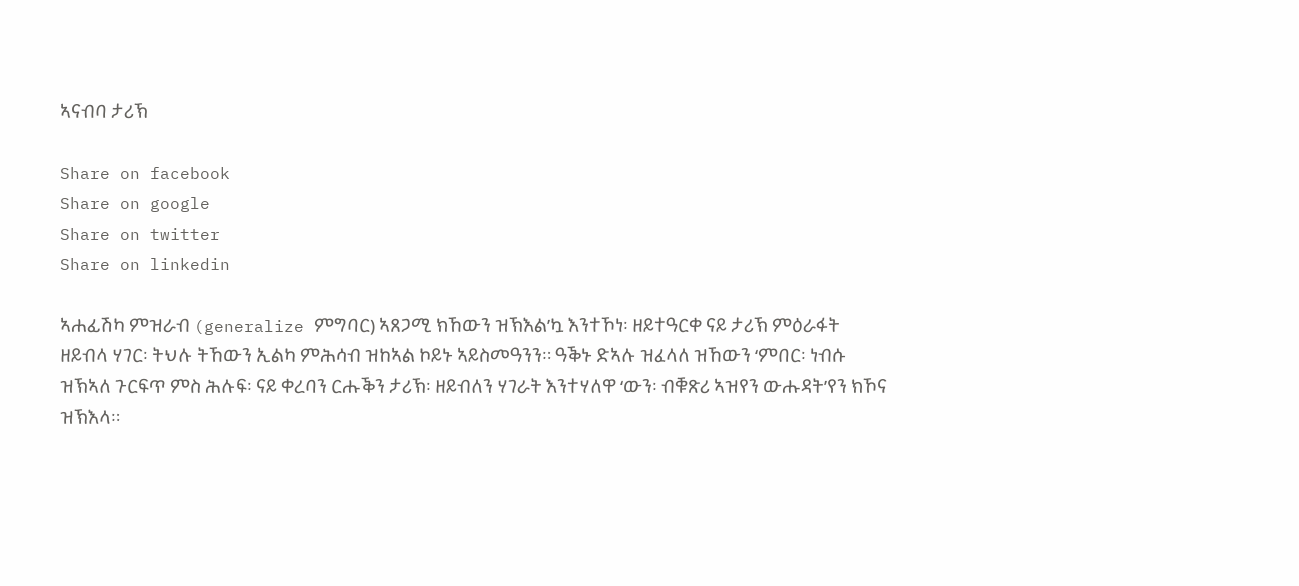ኣናብባ ታሪኽ

Share on facebook
Share on google
Share on twitter
Share on linkedin

ኣሐፊሽካ ምዝራብ (generalize ምግባር) ኣጸጋሚ ክኸውን ዝኽእል’ኳ እንተኾነ፡ ዘይተዓርቀ ናይ ታሪኽ ምዕራፋት ዘይብላ ሃገር፡ ትህሉ ትኸውን ኢልካ ምሕሳብ ዝከኣል ኮይኑ ኣይስመዓንን። ዓቕኑ ድኣሉ ዝፈላለ ዝኸውን ‘ምበር፡ ነብሱ ዝኽኣለ ጉርፍጥ ምስ ሕሉፍ፡ ናይ ቀረባን ርሑቕን ታሪኽ፡ ዘይብለን ሃገራት እንተሃለዋ ‘ውን፡ ብቑጽሪ ኣዝየን ውሑዳት’የን ክኾና ዝኽእላ።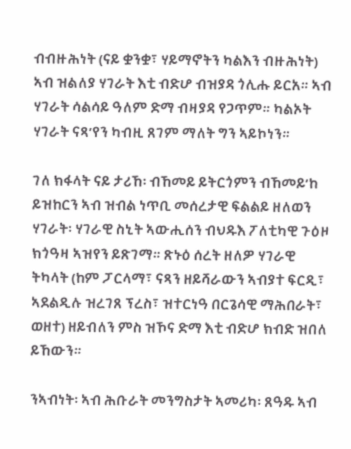ብብዙሕነት (ናይ ቋንቋ፣ ሃይማኖትን ካልእን ብዙሕነት) ኣብ ዝልለያ ሃገራት እቲ ብድሆ ብዝያዳ ጎሊሑ ይርአ። ኣብ ሃገራት ሳልሳይ ዓለም ድማ ብዛያዳ የጋጥም። ካልኦት ሃገራት ናጻ’የን ካብዚ ጸገም ማለት ግን ኣይኮነን።

ገለ ክፋላት ናይ ታሪኸ፡ ብኸመይ ይትርጎምን ብኸመይ’ከ ይዝከርን ኣብ ዝብል ነጥቢ መሰረታዊ ፍልልይ ዘለወን ሃገራት፡ ሃገራዊ ስኒት ኣውሒሰን ብህዱእ ፖለቲካዊ ጉዕዞ ክጎዓዛ ኣዝየን ይጽገማ። ጽኑዕ ሰረት ዘለዎ ሃገራዊ ትካላት (ከም ፓርላማ፣ ናጻን ዘይሻራውን ኣብያተ ፍርዲ፣ ኣደልዲሉ ዝረገጸ ፕረስ፣ ዝተርነዓ በርጌሳዊ ማሕበራት፣ ወዘተ) ዘይብለን ምስ ዝኾና ድማ እቲ ብድሆ ክብድ ዝበለ ይኸውን።

ንኣብነት፡ ኣብ ሕቡራት መንግስታት ኣመሪካ፡ ጸዓዱ ኣብ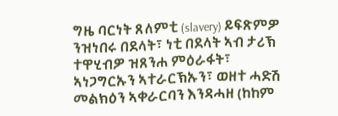ግዜ ባርነት ጸለምቲ (slavery) ይፍጽምዎ ንዝነበሩ በደላት፣ ነቲ በደላት ኣብ ታሪኽ ተዋሂብዎ ዝጸንሐ ምዕራፋት፣ ኣነጋግርኡን ኣተራርኽኡን፣ ወዘተ ሓድሽ መልክዕን ኣቀራርባን እንዳሓዘ (ከከም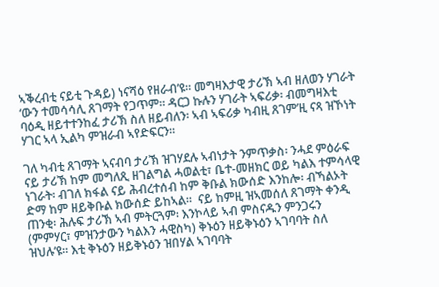ኣቕረብቲ ናይቲ ጉዳይ) ነናሻዕ የዘራብ’ዩ። መግዛእታዊ ታሪኽ ኣብ ዘለወን ሃገራት ‘ውን ተመሳሳሊ ጸገማት የጋጥም። ዳርጋ ኩሉን ሃገራት ኣፍሪቃ፡ ብመግዛእቲ ባዕዲ ዘይተተንከፈ ታሪኽ ስለ ዘይብለን፡ ኣብ ኣፍሪቃ ካብዚ ጸገም’ዚ ናጻ ዝኾነት ሃገር ኣላ ኢልካ ምዝራብ ኣየድፍርን።

ገለ ካብቲ ጸገማት ኣናብባ ታሪኽ ዝገሃደሉ ኣብነታት ንምጥቃስ፡ ንሓደ ምዕራፍ ናይ ታሪኽ ከም መግለጺ ዘገልግል ሓወልቲ፣ ቤተ-መዘክር ወይ ካልእ ተምሳላዊ ነገራት፡ ብገለ ክፋል ናይ ሕብረተሰብ ከም ቅቡል ክውሰድ እንከሎ፡ ብኻልኦት ድማ ከም ዘይቅቡል ክውሰድ ይከኣል።  ናይ ከምዚ ዝኣመሰለ ጸገማት ቀንዲ ጠንቂ፡ ሕሉፍ ታሪኽ ኣብ ምትርጓም፡ እንኮላይ ኣብ ምስናዱን ምንጋሩን (ምምሃር፣ ምዝንታውን ካልእን ሓዊስካ) ቅኑዕን ዘይቅኑዕን ኣገባባት ስለ ዝህሉ’ዩ። እቲ ቅኑዕን ዘይቅኑዕን ዝበሃል ኣገባባት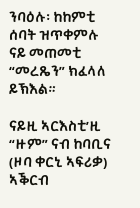ንባዕሉ፡ ከከምቲ ሰባት ዝጥቀምሉ ናይ መጠመቲ “መረጼን” ክፈላለ ይኽእል።

ናይዚ ኣርእስቲ’ዚ “ዙም” ናብ ከባቢና (ዞባ ቀርኒ ኣፍሪቃ) ኣቕርብ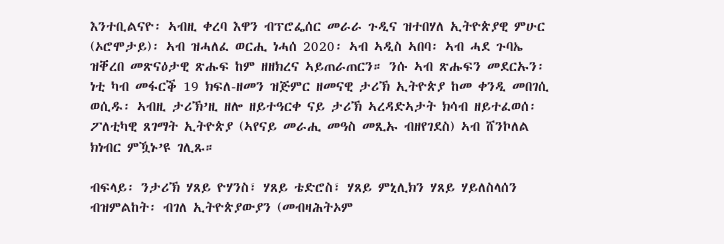እንተቢልናዮ፡ ኣብዚ ቀረባ እዋን ብፕሮፌሰር መራራ ጉዲና ዝተበሃለ ኢትዮጵያዊ ምሁር (ኦሮሞታይ)፡ ኣብ ዝሓለፈ ወርሒ ነሓሰ 2020፡ ኣብ ኣዲስ ኣበባ፡ ኣብ ሓደ ጉባኤ ዝቐረበ መጽናዕታዊ ጽሑፍ ከም ዘዘክረና ኣይጠራጠርን። ንሱ ኣብ ጽሑፍን መደርኡን፡ ነቲ ካብ መፋርቕ 19 ክፍለ-ዘመን ዝጅምር ዘመናዊ ታሪኽ ኢትዮጵያ ከመ ቀንዲ መበገሲ ወሲዱ፡ ኣብዚ ታሪኽ’ዚ ዘሎ ዘይተዓርቀ ናይ ታሪኽ ኣረዳድኣታት ክሳብ ዘይተፈወሰ፡ ፖለቲካዊ ጸገማት ኢትዮጵያ (ኣየናይ መራሒ መዓስ መጺኡ ብዘየገደስ) ኣብ ሸንኮለል ክነብር ምዃኑ’ዩ ገሊጹ።

ብፍላይ፡ ንታሪኽ ሃጸይ ዮሃንስ፣ ሃጸይ ቴድሮስ፣ ሃጸይ ምኒሊክን ሃጸይ ሃይለስላሰን ብዝምልከት፡ ብገለ ኢትዮጵያውያን (መብዛሕትኦም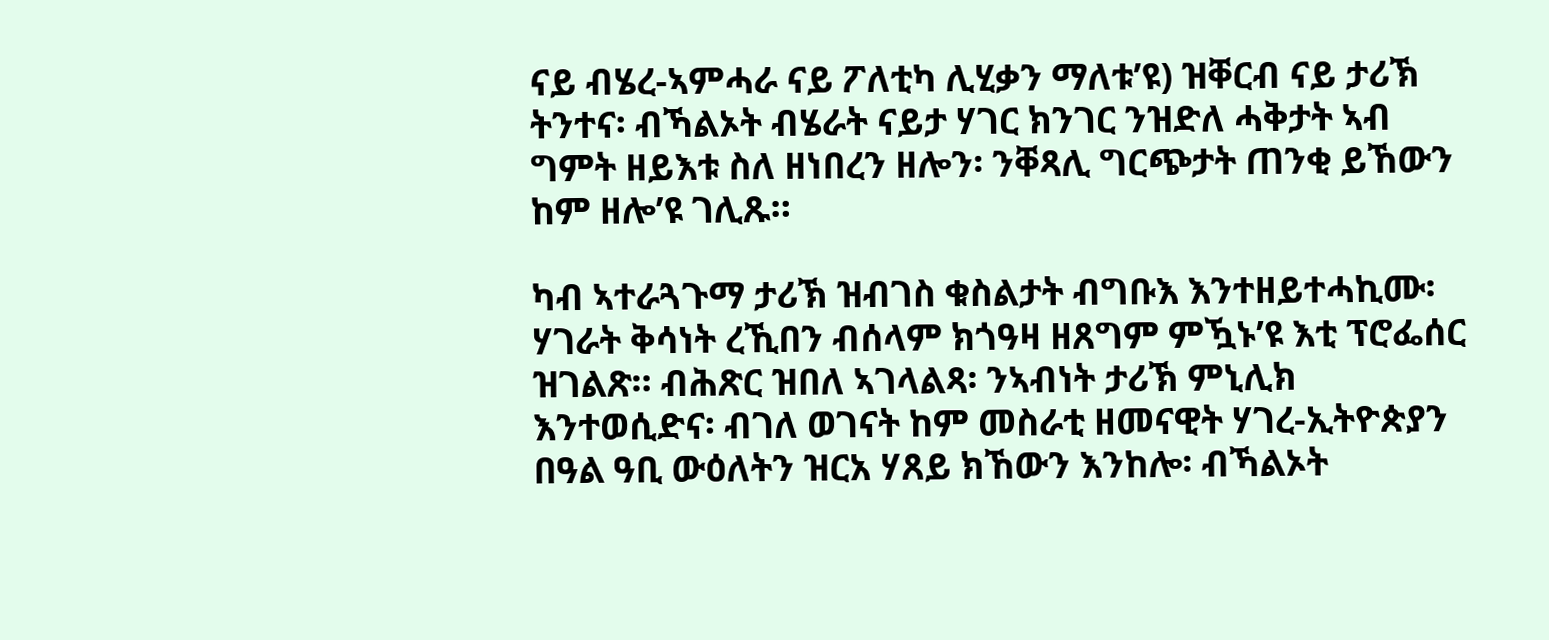ናይ ብሄረ-ኣምሓራ ናይ ፖለቲካ ሊሂቃን ማለቱ’ዩ) ዝቐርብ ናይ ታሪኽ ትንተና፡ ብኻልኦት ብሄራት ናይታ ሃገር ክንገር ንዝድለ ሓቅታት ኣብ ግምት ዘይእቱ ስለ ዘነበረን ዘሎን፡ ንቐጻሊ ግርጭታት ጠንቂ ይኸውን ከም ዘሎ’ዩ ገሊጹ።

ካብ ኣተራጓጉማ ታሪኽ ዝብገስ ቁስልታት ብግቡእ እንተዘይተሓኪሙ፡ ሃገራት ቅሳነት ረኺበን ብሰላም ክጎዓዛ ዘጸግም ምዃኑ’ዩ እቲ ፕሮፌሰር ዝገልጽ። ብሕጽር ዝበለ ኣገላልጻ፡ ንኣብነት ታሪኽ ምኒሊክ እንተወሲድና፡ ብገለ ወገናት ከም መስራቲ ዘመናዊት ሃገረ-ኢትዮጵያን በዓል ዓቢ ውዕለትን ዝርአ ሃጸይ ክኸውን እንከሎ፡ ብኻልኦት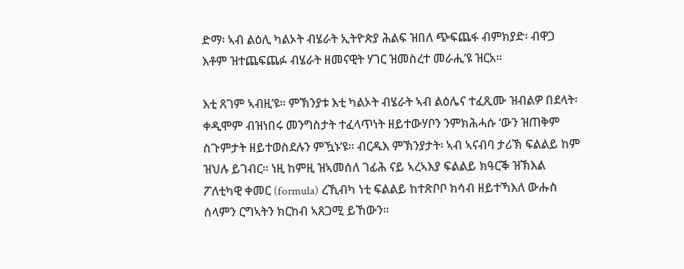ድማ፡ ኣብ ልዕሊ ካልኦት ብሄራት ኢትዮጵያ ሕልፍ ዝበለ ጭፍጨፋ ብምክያድ፡ ብዋጋ እቶም ዝተጨፍጨፉ ብሄራት ዘመናዊት ሃገር ዝመስረተ መራሒ’ዩ ዝርአ።

እቲ ጸገም ኣብዚ’ዩ። ምኽንያቱ እቲ ካልኦት ብሄራት ኣብ ልዕሌና ተፈጺሙ ዝብልዎ በደላት፡ ቀዲሞም ብዝነበሩ መንግስታት ተፈላጥነት ዘይተውሃቦን ንምክሕሓሱ ‘ውን ዝጠቅም ስጉምታት ዘይተወስደሉን ምዃኑ’ዩ። ብርዱእ ምኽንያታት፡ ኣብ ኣናብባ ታሪኽ ፍልልይ ከም ዝህሉ ይገብር። ነዚ ከምዚ ዝኣመሰለ ገፊሕ ናይ ኣረኣእያ ፍልልይ ክዓርቕ ዝኽእል ፖለቲካዊ ቀመር (formula) ረኺብካ ነቲ ፍልልይ ከተጽቦቦ ክሳብ ዘይተኻእለ ውሑስ ሰላምን ርግኣትን ክርከብ ኣጸጋሚ ይኸውን።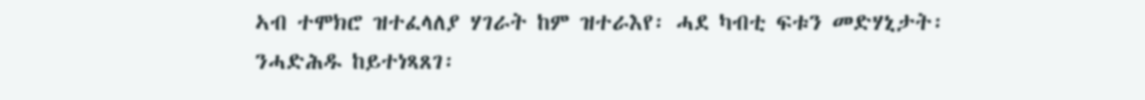ኣብ ተሞክሮ ዝተፈላለያ ሃገራት ከም ዝተራእየ፡ ሓደ ካብቲ ፍቱን መድሃኒታት፡ ንሓድሕዱ ከይተነጻጸገ፡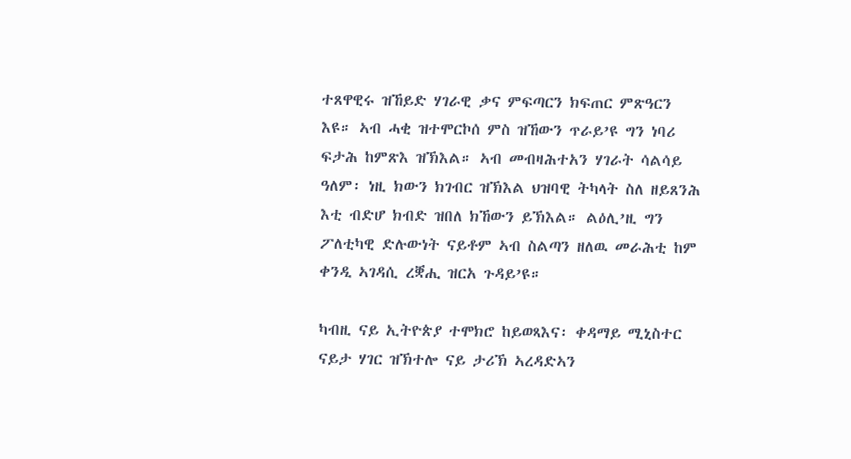ተጸዋዊሩ ዝኸይድ ሃገራዊ ቃና ምፍጣርን ክፍጠር ምጽዓርን እዩ። ኣብ ሓቂ ዝተሞርኮሰ ምስ ዝኸውን ጥራይ’ዩ ግን ነባሪ ፍታሕ ከምጽእ ዝኽእል። ኣብ መብዛሕተአን ሃገራት ሳልሳይ ዓለም፡ ነዚ ክውን ክገብር ዝኽእል ህዝባዊ ትካላት ስለ ዘይጸንሕ እቲ ብድሆ ክብድ ዝበለ ክኸውን ይኽእል። ልዕሊ’ዚ ግን ፖለቲካዊ ድሉውነት ናይቶም ኣብ ስልጣን ዘለዉ መራሕቲ ከም ቀንዲ ኣገዳሲ ረቛሒ ዝርአ ጉዳይ’ዩ።

ካብዚ ናይ ኢትዮጵያ ተሞክሮ ከይወጻእና፡ ቀዳማይ ሚኒስተር ናይታ ሃገር ዝኽተሎ ናይ ታሪኽ ኣረዳድኣን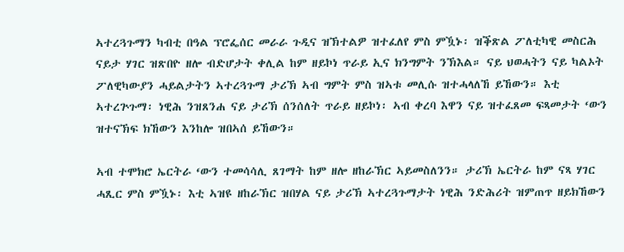ኣተረጓጉማን ካብቲ በዓል ፕሮፌሰር መራራ ጉዲና ዝኽተልዎ ዝተፈለየ ምስ ምዃኑ፡ ዝቕጽል ፖለቲካዊ መስርሕ ናይታ ሃገር ዝጽበዮ ዘሎ ብድሆታት ቀሊል ከም ዘይኮነ ጥራይ ኢና ክንግምት ንኽእል። ናይ ህወሓትን ናይ ካልኦት ፖለዊካውያን ሓይልታትን ኣተረጓጉማ ታሪኽ ኣብ ግምት ምስ ዝኣቱ መሊሱ ዝተሓላለኸ ይኸውን። እቲ ኣተረጕጉማ፡ ነዊሕ ንዝጸንሐ ናይ ታሪኽ ሰንሰለት ጥራይ ዘይኮነ፡ ኣብ ቀረባ እዋን ናይ ዝተፈጸመ ፍጻመታት ‘ውን ዝተናኽፍ ክኸውን እንከሎ ዝበኣሰ ይኸውን።

ኣብ ተሞክሮ ኤርትራ ‘ውን ተመሳሳሊ ጸገማት ከም ዘሎ ዘከራኽር ኣይመስለንን። ታሪኽ ኤርትራ ከም ናጻ ሃገር ሓጺር ምስ ምዃኑ፡ እቲ ኣዝዩ ዘከራኽር ዝበሃል ናይ ታሪኽ ኣተረጓጉማታት ነዊሕ ንድሕሪት ዝምጠጥ ዘይክኸውን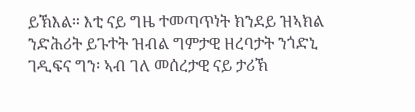ይኽእል። እቲ ናይ ግዜ ተመጣጥነት ክንደይ ዝኣክል ንድሕሪት ይጉተት ዝብል ግምታዊ ዘረባታት ንጎድኒ ገዲፍና ግን፡ ኣብ ገለ መሰረታዊ ናይ ታሪኽ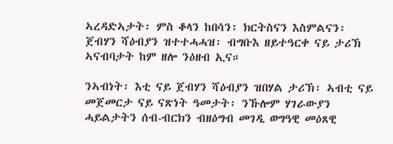ኣረዳድኣታት፡ ምስ ቆላን ከበሳን፡ ክርትስናን እስምልናን፡ ጀብሃን ሻዕብያን ዝተተሓሓዝ፡ ብግቡእ ዘይተዓርቀ ናይ ታሪኽ ኣናብባታት ከም ዘሎ ንዕዘብ ኢና።

ንኣብነት፡ እቲ ናይ ጀብሃን ሻዕብያን ዝበሃል ታሪኽ፡ ኣብቲ ናይ መጀመርታ ናይ ናጽነት ዓመታት፡ ንኹሎም ሃገራውያን ሓይልታትን ሰብ-ብርክን ብዘዕግብ መገዲ ወግዓዊ መዕጸዊ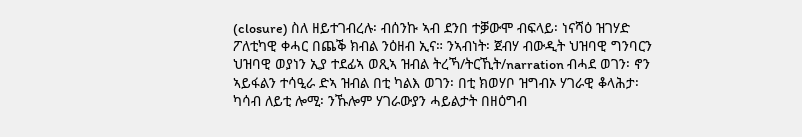(closure) ስለ ዘይተገብረሉ፡ ብሰንኩ ኣብ ደንበ ተቓውሞ ብፍላይ፡ ነናሻዕ ዝገሃድ ፖለቲካዊ ቀሓር በጨቕ ክብል ንዕዘብ ኢና። ንኣብነት፡ ጀብሃ ብውዲት ህዝባዊ ግንባርን ህዝባዊ ወያነን ኢያ ተደፊኣ ወጺኣ ዝብል ትረኻ/ትርኺት/narration ብሓደ ወገን፡ ኖን ኣይፋልን ተሳዒራ ድኣ ዝብል በቲ ካልእ ወገን፡ በቲ ክወሃቦ ዝግብኦ ሃገራዊ ቆላሕታ፡ ካሳብ ለይቲ ሎሚ፡ ንኹሎም ሃገራውያን ሓይልታት በዘዕግብ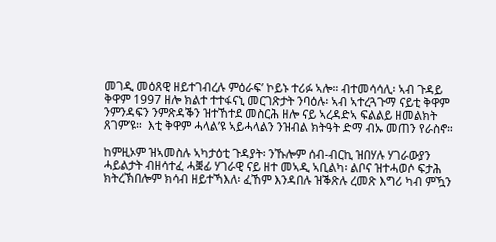መገዲ መዕጸዊ ዘይተገብረሉ ምዕራፍ’ ኮይኑ ተሪፉ ኣሎ። ብተመሳሳሊ፡ ኣብ ጉዳይ ቅዋም 1997 ዘሎ ክልተ ተተፋናኒ መርገጽታት ንባዕሉ፡ ኣብ ኣተረጓጉማ ናይቲ ቅዋም ንምንዳፍን ንምጽዳቕን ዝተኸተደ መስርሕ ዘሎ ናይ ኣረዳድኣ ፍልልይ ዘመልክት ጸገም’ዩ።  እቲ ቅዋም ሓላል’ዩ ኣይሓላልን ንዝብል ክትዓት ድማ ብኡ መጠን የራስኖ።

ከምዚኦም ዝኣመስሉ ኣካታዕቲ ጉዳያት፡ ንኹሎም ሰብ-ብርኪ ዝበሃሉ ሃገራውያን ሓይልታት ብዘሳተፈ ሓቛፊ ሃገራዊ ናይ ዘተ መኣዲ ኣቢልካ፡ ልቦና ዝተሓወሶ ፍታሕ ክትረኽበሎም ክሳብ ዘይተኻእለ፡ ፈኸም እንዳበሉ ዝቕጽሉ ረመጽ እግሪ ካብ ምዃን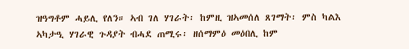ዝዓግቶም ሓይሊ የለን። ኣብ ገለ ሃገራት፡ ከምዚ ዝኣመሰለ ጸገማት፡ ምስ ካልእ ኣካታዒ ሃገራዊ ጉዳያት ብሓደ ጠሚሩ፡ ዘሰማምዕ መዕበሊ ከም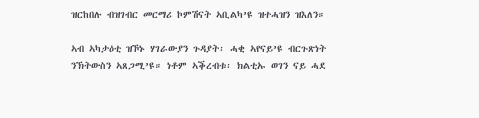ዝርከበሉ ብዝገብር መርማሪ ኮምሽናት ኣቢልካ’ዩ ዝተሓዝን ዝእለን።

ኣብ ኣካታዕቲ ዝኾኑ ሃገራውያን ጉዳያት፡ ሓቂ ኣየናይ’ዩ ብርጉጽነት ንኽትውስን ኣጸጋሚ’ዩ። ነቶም ኣቕረብቱ፡ ክልቲኡ ወገን ናይ ሓደ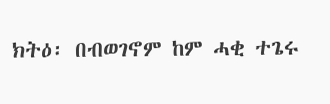ክትዕ፡ በብወገኖም ከም ሓቂ ተጌሩ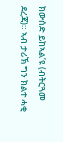ክውሰድ ይከኣል’ዩ (ብትርጓመ ደረጃ)። ኣብ ታሪኽ ግን ክልተ ሓቂ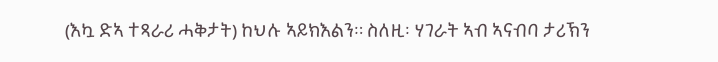(እኳ ድኣ ተጻራሪ ሓቅታት) ከህሉ ኣይክእልን። ስለዚ፡ ሃገራት ኣብ ኣናብባ ታሪኽን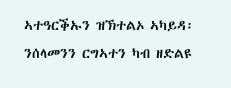ኣተዓርቕኡን ዝኽተልኦ ኣካይዳ፡ ንሰላመንን ርግኣተን ካብ ዘድልዩ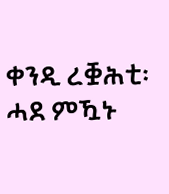ቀንዲ ረቛሕቲ፡ ሓደ ምዃኑ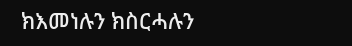ክእመነሉን ክስርሓሉን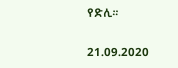የድሊ።

21.09.2020